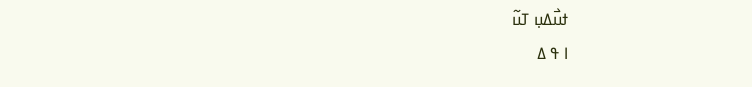ߙߎ߯ߡߎ߲ ߠߎ߬
ߊ ߟ ߡ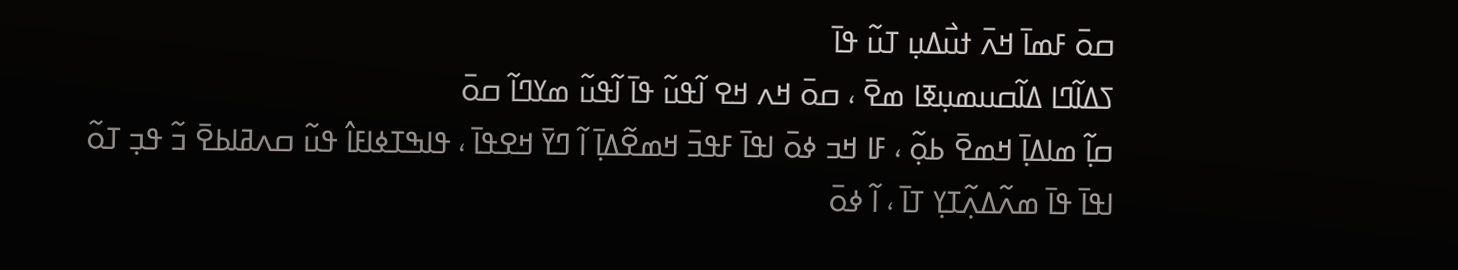ߛߋ߫ ߓߘߊ߫ ߞߍ߫ ߙߎ߯ߡߎ߲ ߠߎ߬ ߟߊ߫
ߖߡߊ߬ߣߊ ߡߊ߬ߛߎߘߎ߲ߧߊ ߘߐ߫ ، ߛߋ߫ ߞߍ ߞߐ ߊ߬ߟߎ߬ ߟߊ߫ ߊ߬ߟߎ߬ ߘߌߣߊ߬ ߛߋ߫
ߛߊ߲߬ ߘߊߡߊ߲߫ ߞߘߐ߫ ߕߋ߲߬ ، ߓߊ ߞߏ ߦߋ߫ ߊߟߊ߫ ߓߟߏ߫ ߞߘߐ߬ߡߊ߲߫ ߊ߬ ߣߌ߫ ߞߐߟߊ߫ ، ߟߊߒߠߦߊߓߊ߮ ߟߎ߬ ߛߍߥߊߕߐ߫ ߏ߬ ߟߏ߲ ߠߋ߬
ߊߟߊ߫ ߟߊ߫ ߘߍ߬ߡߍ߲߬ߠߌ߲ ߠߊ߫ ، ߊ߬ ߦߋ߫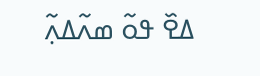ߡߐ߰ ߟߋ߬ ߘߍ߬ߡߍ߲߬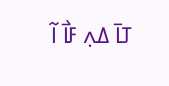ߠߊ߫ ߡߍ߲ ߓߊ߯ ߊ߬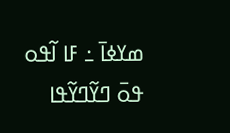ߘߌߦߊ߫ ߸ ߓߊ ߊ߬ߟߋ ߟߋ߫ ߣߌ߬ߣߌ߬ߟߊ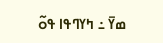ߘߌ߫ ߸ ߤߌߣߟߊ ߟߋ߬